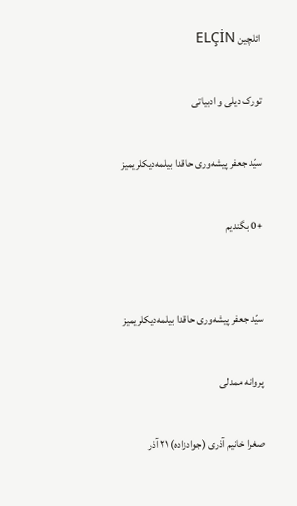ائلچین ELÇİN

تورک دیلی و ادبیاتی

سیّد جعفر پیشه‌وری حاقدا بیلمه‌دیکلریمیز

+0 بگندیم


سیّد جعفر پیشه‌وری حاقدا بیلمه‌دیکلریمیز

پروانه ممدلی

صغرا خانیم آذری (جوادزاده) ۲۱ آذر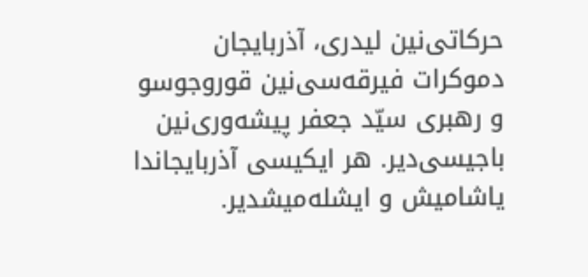حرکاتی‌نین لیدری، آذربایجان دموکرات فیرقه‌سی‌نین قوروجوسو و رهبری سیّد جعفر پیشه‌وری‌نین باجیسی‌دیر. هر ایکیسی آذربایجاندا یاشامیش و ایشله‌میشدیر.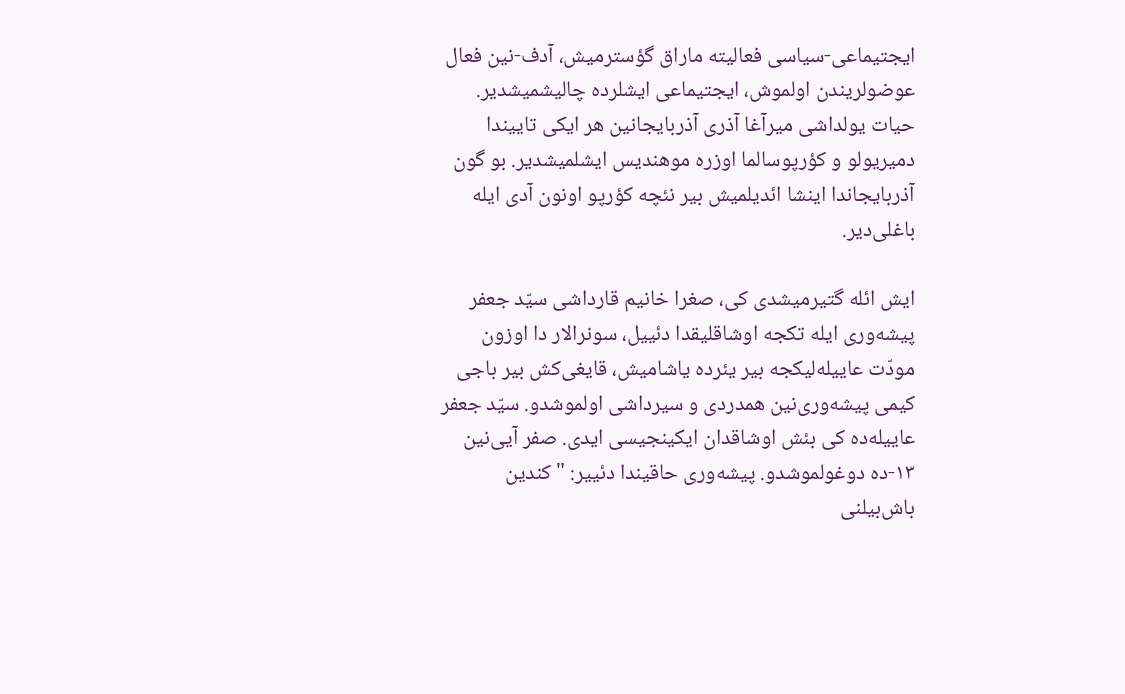ایجتیماعی-سیاسی فعالیته ماراق گؤسترمیش، آدف‌-نین فعال عوضولریندن اولموش، ایجتیماعی ایشلرده چالیشمیشدیر. حیات یولداشی میرآغا آذری آذربایجانین هر ایکی تاییندا دمیریولو و کؤرپوسالما اوزره موهندیس ایشلمیشدیر. بو گون آذربایجاندا اینشا ائدیلمیش بیر نئچه کؤرپو اونون آدی ایله باغلی‌دیر.

ایش ائله گتیرمیشدی کی، صغرا خانیم قارداشی سیّد جعفر پیشه‌وری ایله تکجه اوشاقلیقدا دئییل، سونرالار دا اوزون مودّت عاییله‌لیکجه بیر یئرده یاشامیش، قایغی‌کش بیر باجی کیمی پیشه‌وری‌نین همدردی و سیرداشی اولموشدو. سیّد جعفر عاییله‌ده کی بئش اوشاقدان ایکینجیسی ایدی. صفر آیی‌نین ۱۳-ده دوغولموشدو. پیشه‌وری حاقیندا دئییر: "کندین باش‌بیلنی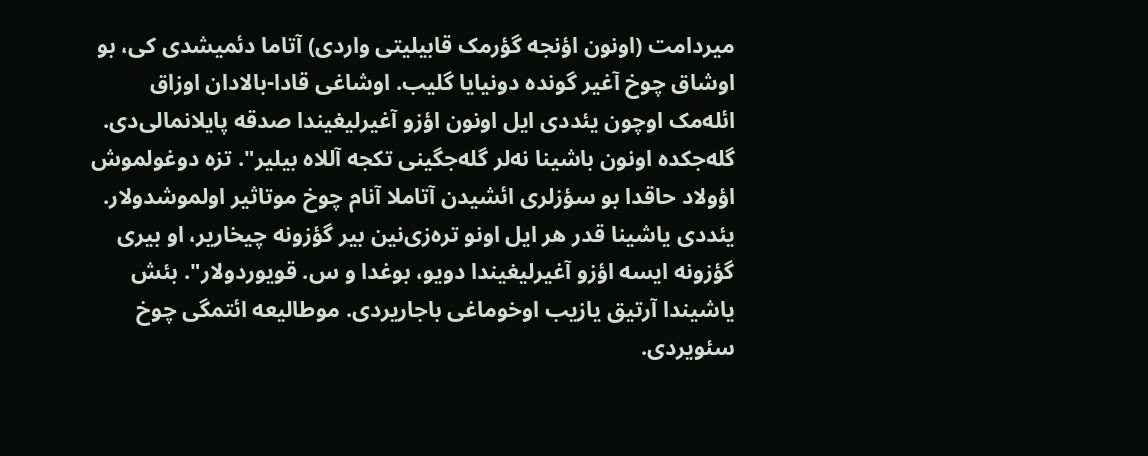میردامت (اونون اؤنجه گؤرمک قابیلیتی واردی) آتاما دئمیشدی کی، بو اوشاق چوخ آغیر گونده دونیایا گلیب. اوشاغی قادا-بالادان اوزاق ائله‌مک اوچون یئددی ایل اونون اؤزو آغیرلیغیندا صدقه پایلانمالی‌دی. گله‌جکده اونون باشینا نه‌لر گله‌جگینی تکجه آللاه بیلیر". تزه دوغولموش اؤولاد حاقدا بو سؤزلری ائشیدن آتاملا آنام چوخ موتاثیر اولموشدولار. یئددی یاشینا قدر هر ایل اونو تره‌زی‌نین بیر گؤزونه چیخاریر، او بیری گؤزونه ایسه اؤزو آغیرلیغیندا دویو، بوغدا و س. قویوردولار‌". بئش یاشیندا آرتیق یازیب اوخوماغی باجاریردی. موطالیعه ائتمگی چوخ سئویردی.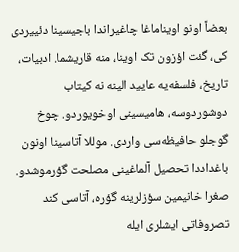بعضاً اونو اویناماغا چاغیراندا باجیسینا دئییردی کی، گئت اؤزون تک اوینا، منه قاریشما. ادبیات، تاریخ، فلسفه‌یه عایید الینه نه کیتاب دوشوردوسه، هامیسینی اوخویوردو. چوخ گوجلو حافیظه‌سی واردی. موللا آتاسینا اونون باغداددا تحصیل آلماغینی مصلحت گؤرموشدو. صغرا خانیمین سؤزلرینه گؤره، آتاسی کند تصروفاتی ایشلری ایله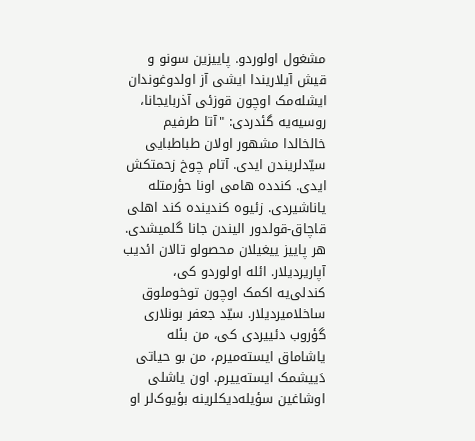مشغول اولوردو. پاییزین سونو و قیش آیلاریندا ایشی آز اولدوغوندان ایشله‌مک اوچون قوزئی آذربایجانا، روسیه‌یه گئدردی: "آتا طرفیم خالخالدا مشهور اولان طباطبایی سیّدلریندن ایدی. آتام چوخ زحمتکش ایدی. کندده هامی اونا حؤرمتله یاناشیردی. زئیوه کندینده کند اهلی قاچاق-قولدور الیندن جانا گلمیشدی. هر پاییز ییغیلان محصولو تالان ائدیب آپاریردیلار. ائله اولوردو کی، کندلی‌یه اکمک اوچون توخوملوق ساخلامیردیلار. سیّد جعفر بونلاری گؤروب دئییردی کی، من بئله یاشاماق ایسته‌میرم، من بو حیاتی دَییشمک ایسته‌ییرم. اون یاشلی اوشاغین سؤیله‌دیکلرینه بؤیوک‌لر او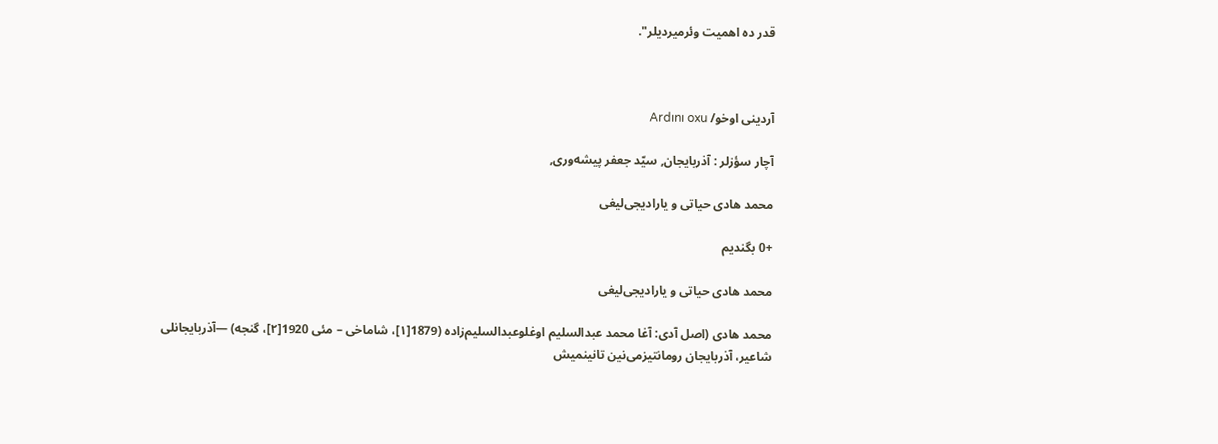قدر ده اهمیت وئرمیردیلر".



آردینی اوخو/ Ardını oxu

آچار سؤزلر : آذربایجان, سیّد جعفر پیشه‌وری,

محمد هادی حیاتی و یارادیجی‌لیغی

+0 بگندیم

محمد هادی حیاتی و یارادیجی‌لیغی

محمد هادی (اصل آدی: آغا محمد عبدالسلیم اوغلوعبدالسلیم‌زاده (1879[۱]، شاماخی – مئی 1920[۲]، گنجه) —آذربایجانلی شاعیر، آذربایجان رومانتیزمی‌نین تانینمیش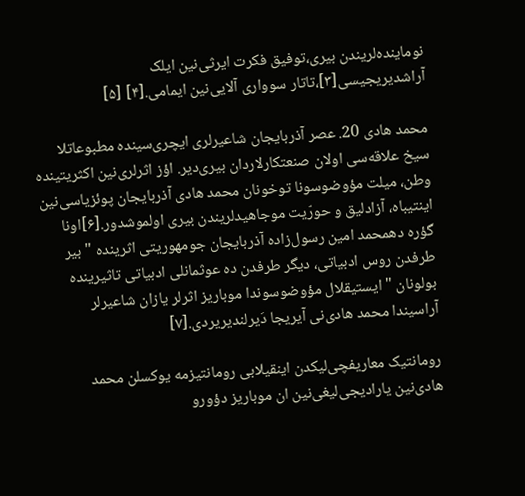نوماینده‌لریندن بیری،توفیق فکرت ایرثی‌نین ایلک آراشدیریجیسی[۳]،تاتار سوواری آلایی‌نین ایمامی.[۴] [۵]

محمد هادی 20. عصر آذربایجان شاعیرلری ایچری‌سینده مطبوعاتلا سیخ علاقه‌سی اولان صنعتکارلاردان بیری‌دیر. اؤز اثرلری‌نین اکثریتینده وطن، میلت مؤوضوسونا توخونان محمد هادی آذربایجان پوئزیاسی‌نین اینتیباه، آزادلیق و حورّیت موجاهیدلریندن بیری اولموشدور.[۶]اونا گؤره دهمحمد امین رسول‌زاده آذربایجان جومهوریتی اثرینده " بیر طرفدن روس ادبیاتی، دیگر طرفدن ده عوثمانلی ادبیاتی تاثیرینده بولونان " ایستیقلال مؤوضوسوندا موباریز اثرلر یازان شاعیرلر آراسیندا محمد هادی‌نی آیریجا دَیرلندیریردی.[۷]

رومانتیک معاریفچی‌لیکدن اینقیلابی رومانتیزمه یوکسلن محمد هادی‌نین یارادیجی‌لیغی‌نین ان موباریز دؤورو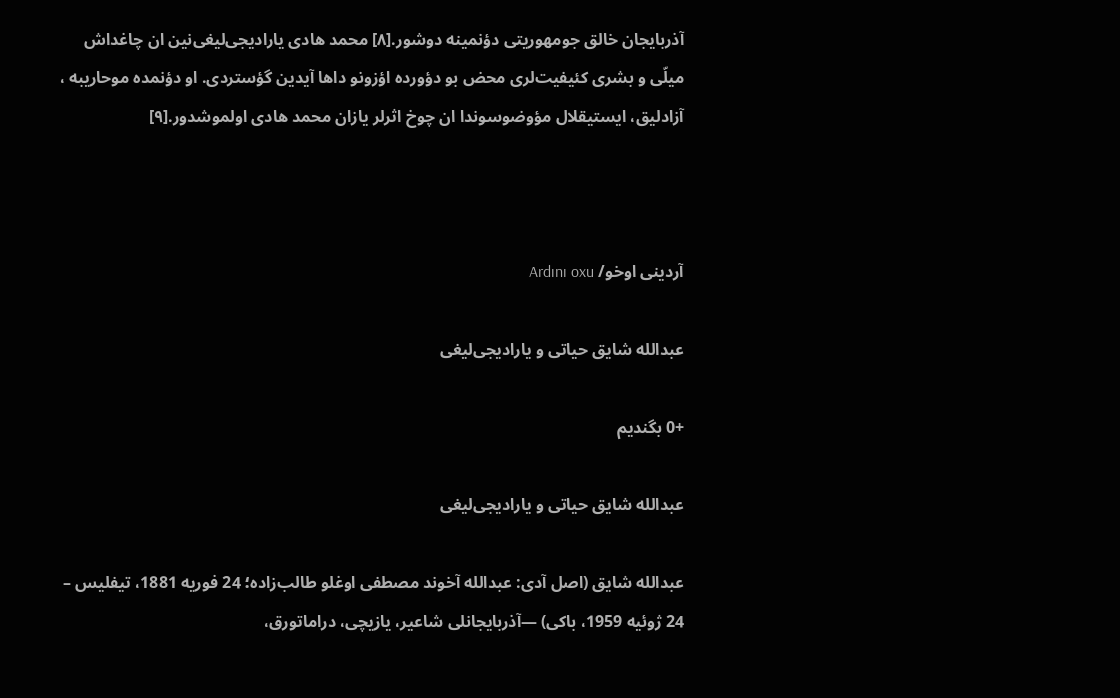آذربایجان خالق جومهوریتی دؤنمینه دوشور.[۸] محمد هادی یارادیجی‌لیغی‌نین ان چاغداش میلّی و بشری کئیفیت‌لری محض بو دؤورده اؤزونو داها آیدین گؤستردی. او دؤنمده موحاریبه ، آزادلیق، ایستیقلال مؤوضوسوندا ان چوخ اثرلر یازان محمد هادی اولموشدور.[۹]



آردینی اوخو/ Ardını oxu

عبدالله شایق حیاتی و یارادیجی‌لیغی

+0 بگندیم

عبدالله شایق حیاتی و یارادیجی‌لیغی

عبدالله شایق (اصل آدی: عبدالله آخوند مصطفی اوغلو طالب‌زاده؛ 24 فوریه 1881، تیفلیس – 24 ژوئیه 1959، باکی) —آذربایجانلی شاعیر، یازیچی، دراماتورق،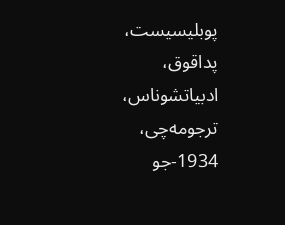پوبلیسیست، پداقوق، ادبیاتشوناس، ترجومه‌چی، 1934-جو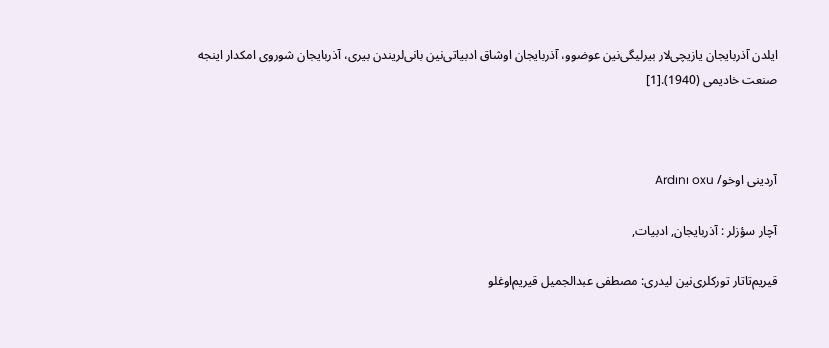ایلدن آذربایجان یازیچی‌لار بیرلیگی‌نین عوضوو، آذربایجان اوشاق ادبیاتی‌نین بانی‌لریندن بیری، آذربایجان شوروی امکدار اینجه صنعت خادیمی (1940).[1]



آردینی اوخو/ Ardını oxu

آچار سؤزلر : آذربایجان, ادبیات,

قیریم‌تاتار تورکلری‌نین لیدری: مصطفی عبدالجمیل قیریم‌اوغلو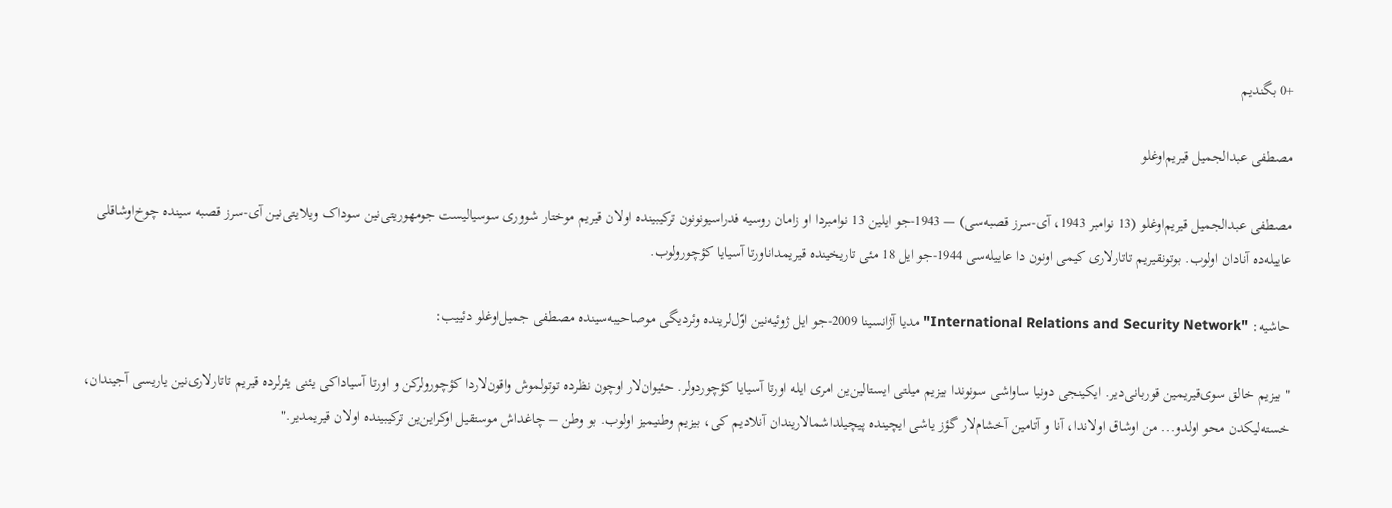+0 بگندیم

مصطفی عبدالجمیل قیریم‌اوغلو

مصطفی عبدالجمیل قیریم‌اوغلو (13 نوامبر 1943، آی-سرز قصبه‌سی) — 1943-جو ایلین 13 نوامبردا او زامان روسیه فدراسیونونون ترکیبینده اولان قیریم موختار شووری سوسیالیست جومهوریتی‌‌نین سوداک ویلایتی‌نین آی-سرز قصبه سینده چوخ‌اوشاقلی عاییله‌ده آنادان اولوب. بوتونقیریم تاتارلاری کیمی اونون دا عاییله‌سی 1944-جو ایل 18 مئی تاریخینده قیریمداناورتا آسیایا کؤچورولوب.

حاشیه: "International Relations and Security Network"مدیا آژانسینا 2009-جو ایل ژوئیه‌نین اوّل‌لرینده وئردیگی موصاحیبه‌سینده مصطفی جمیل‌اوغلو دئییب:

" بیزیم خالق سوی‌قیریمین قوربانی‌دیر. ایکینجی دونیا ساواشی سونوندا بیزیم میلتی ایستالین‌ین امری ایله اورتا آسیایا کؤچوردولر. حئیوان‌لار اوچون نظرده توتولموش واقون‌لاردا کؤچورولرکن و اورتا آسیاداکی یئنی یئرلرده قیریم تاتارلاری‌نین یاریسی آجیندان، خسته‌لیکدن محو اولدو... من اوشاق اولاندا، آنا و آتامین آخشام‌لار گؤز یاشی ایچینده پیچیلداشمالاریندان آنلادیم کی، بیزیم وطنیمیز اولوب. بو وطن – چاغداش موستقیل اوکراین‌ین ترکیبینده اولان قیریمدیر."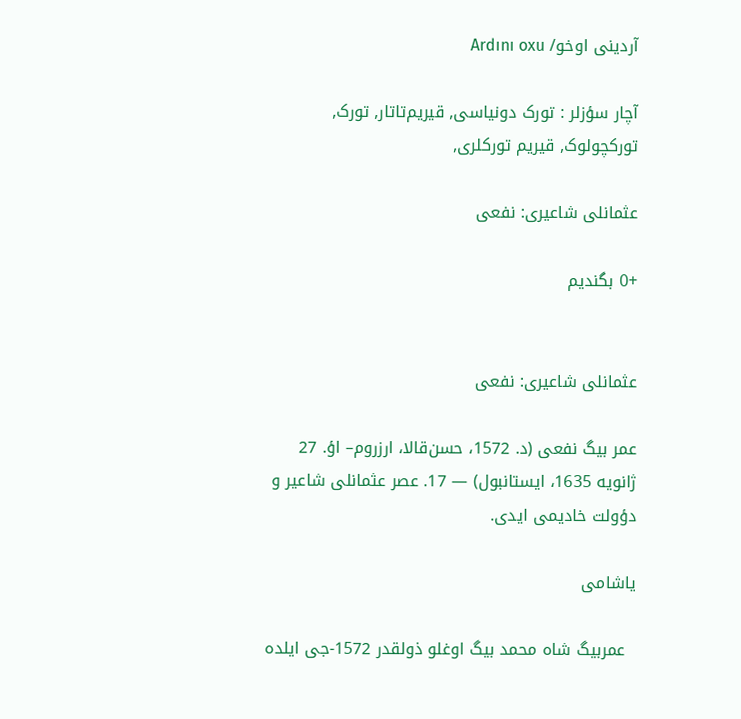آردینی اوخو/ Ardını oxu

آچار سؤزلر : تورک دونیاسی, قیریم‌تاتار, تورک, تورکچولوک, قیریم تورکلری,

عثمانلی شاعیری: نفعی

+0 بگندیم


عثمانلی شاعیری: نفعی

عمر بیگ نفعی (د. 1572، حسن‌قالا، ارزروم– اؤ. 27 ژانویه 1635، ایستانبول) — 17. عصر عثمانلی شاعیر و دؤولت خادیمی ایدی.

یاشامی

  عمربیگ شاه‌ محمد بیگ اوغلو ذولقدر 1572-جی ایلده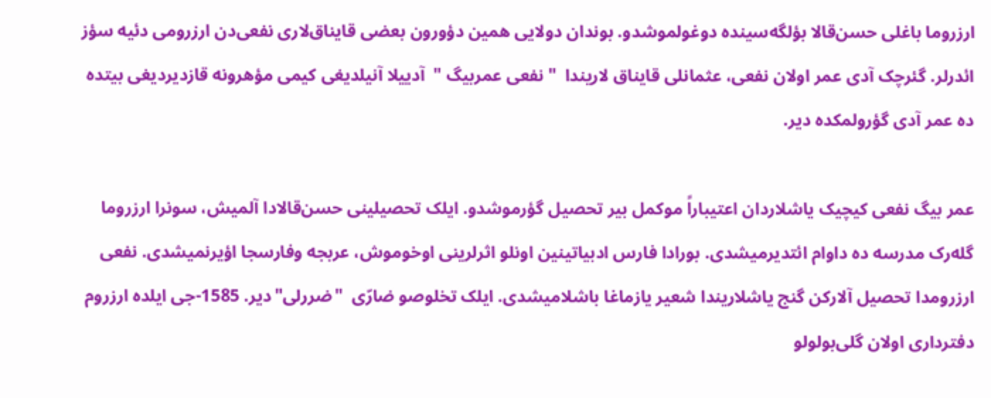ارزروما باغلی حسن‌قالا بؤلگه‌سینده دوغولموشدو. بوندان دولایی همین دؤورون بعضی قایناق‌لاری نفعی‌دن ارزرومی دئیه سؤز ائدرلر. گئرچک آدی عمر اولان نفعی، عثمانلی قایناق لاریندا  " نفعی عمربیگ "  آدییلا آنیلدیغی کیمی مؤهرونه قازدیردیغی بیتده ده عمر آدی گؤرولمکده دیر.

عمر بیگ نفعی کیچیک یاشلاردان اعتیباراً موکمل بیر تحصیل گؤرموشدو. ایلک تحصیلینی حسن‌قالادا آلمیش، سونرا ارزروما گله‌رک مدرسه ده داوام ائتدیرمیشدی. بورادا فارس ادبیاتینین اونلو اثرلرینی اوخوموش، عربجه وفارسجا اؤیرنمیشدی. نفعی ارزرومدا تحصیل آلارکن گنج یاشلاریندا شعیر یازماغا باشلامیشدی. ایلک تخلوصو ضارّی  "ضررلی"دیر. 1585-جی ایلده ارزروم دفترداری اولان گلی‌بولولو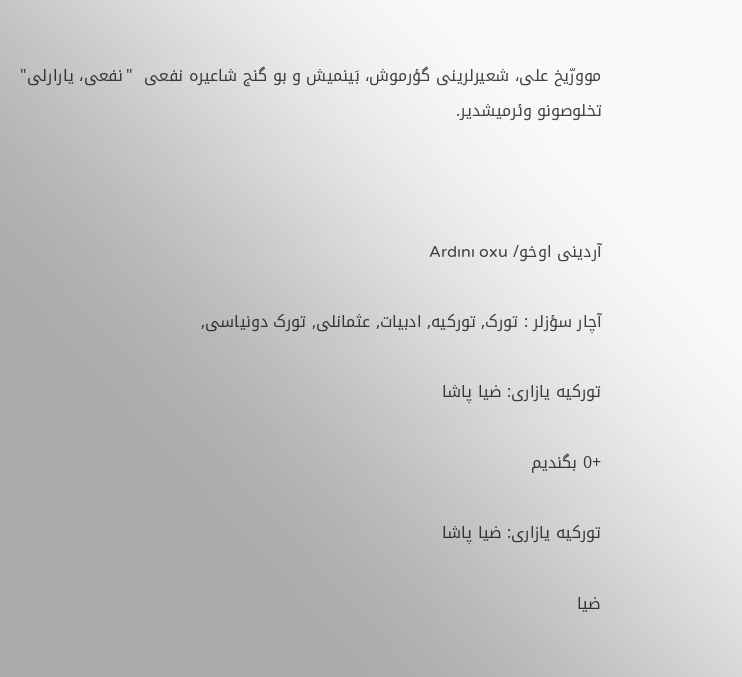موورّیخ علی، شعیرلرینی گؤرموش، بَینمیش و بو گنج شاعیره نفعی  "نفعی، یارارلی"  تخلوصونو وئرمیشدیر.



آردینی اوخو/ Ardını oxu

آچار سؤزلر : تورک, تورکیه, ادبیات, عثمانلی, تورک دونیاسی,

تورکیه یازاری: ضیا پاشا

+0 بگندیم

تورکیه یازاری: ضیا پاشا

ضیا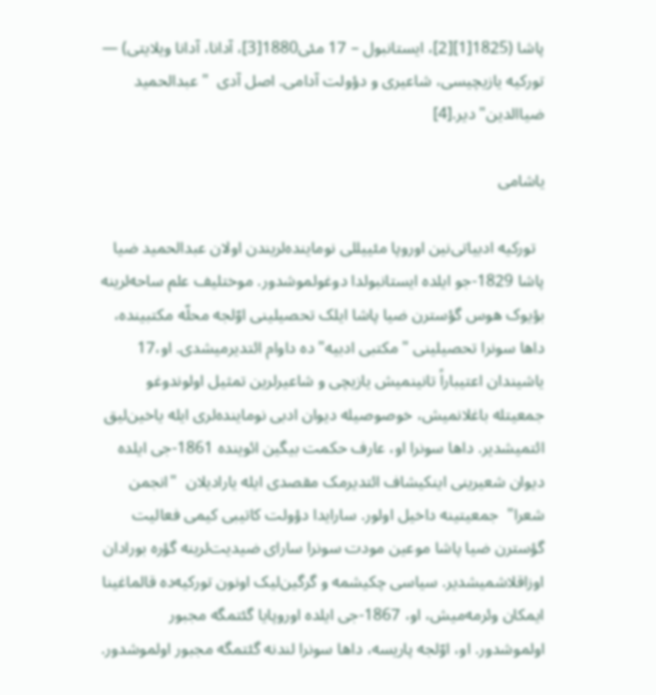پاشا (1825[1][2]، ایستانبول – 17 مئی1880[3]، آدانا، آدانا ویلایتی) — تورکیه یازیچیسی، شاعیری و دؤولت آدامی. اصل آدی  "عبدالحمید ضیاالدین‌" دیر.[4]

یاشامی

  تورکیه ادبیاتی‌نین اوروپا مئییللی نوماینده‌لریندن اولان عبدالحمید ضیا پاشا 1829-جو ایلده ایستانبولدا دوغولموشدور. موختلیف علم ساحه‌لرینه بؤیوک هوس گؤسترن ضیا پاشا ایلک تحصیلینی اوّلجه محلّه مکتبینده، داها سونرا تحصیلینی "مکتبی ادبیه‌" ده داوام ائتدیرمیشدی. او،17 یاشیندان اعتیباراً تانینمیش یازیچی و شاعیرلرین تمثیل اولوندوغو جمعیتله باغلانمیش، خوصوصیله دیوان ادبی نوماینده‌لری ایله یاخین‌لیق ائتمیشدیر. داها سونرا او، عارف حکمت بیگین ائوینده 1861-جی ایلده دیوان شعیرینی اینکیشاف ائتدیرمک مقصدی ایله یارادیلان  "انجمن شعرا‌"  جمعیتینه داخیل اولور. سارایدا دؤولت کاتیبی کیمی فعالیت گؤسترن ضیا پاشا موعین مودت سونرا سارای ضیدیت‌لرینه گؤره بورادان اوزاقلاشمیشدیر. سیاسی چکیشمه و گرگین‌لیک اونون تورکیه‌ده قالماغینا ایمکان وئرمه‌میش، او، 1867-جی ایلده اوروپایا گئتمگه مجبور اولموشدور. او، اوّلجه پاریسه، داها سونرا لندنه گئتمگه مجبور اولموشدور.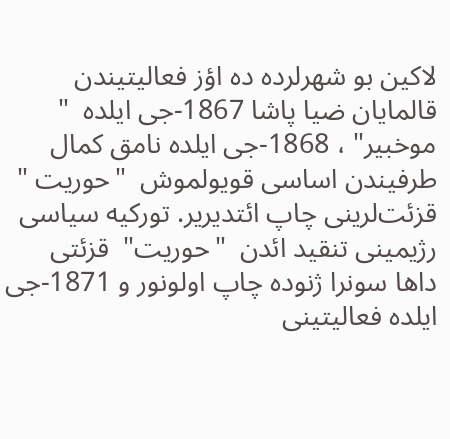لاکین بو شهرلرده ده اؤز فعالیتیندن قالمایان ضیا پاشا 1867-جی ایلده  " موخبیر‌" ، 1868-جی ایلده نامق کمال طرفیندن اساسی قویولموش  "حوریت "  قزئت‌لرینی چاپ ائتدیریر. تورکیه سیاسی رژیمینی تنقید ائدن  "حوریت‌"  قزئتی داها سونرا ژنوده چاپ اولونور و 1871-جی ایلده فعالیتینی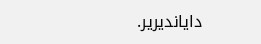دایاندیریر.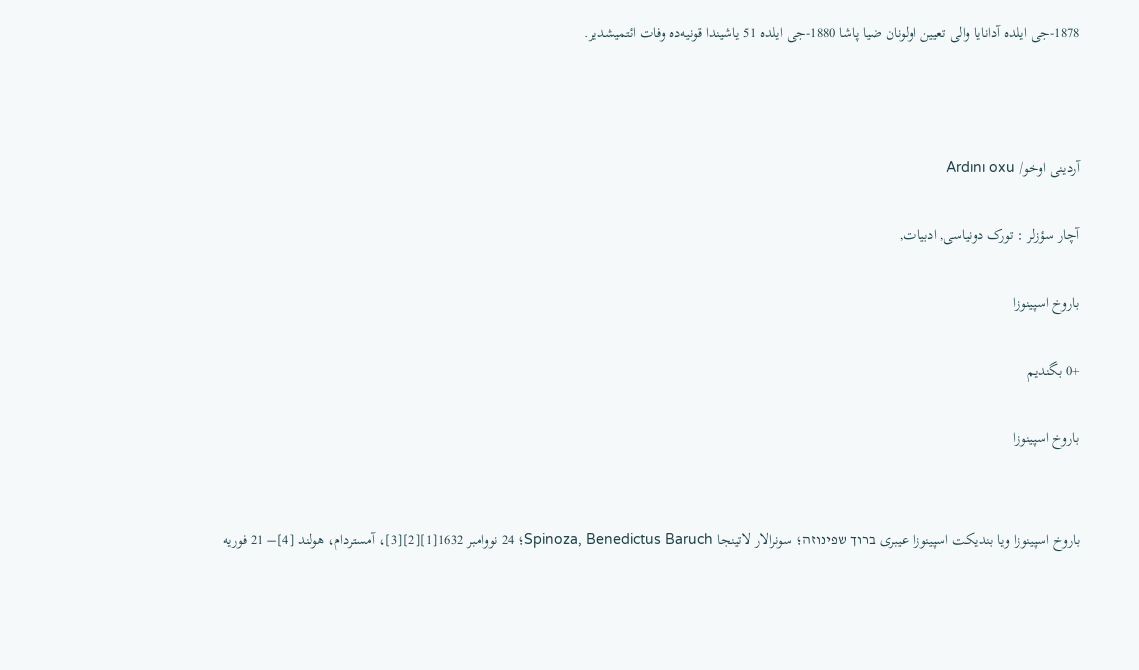1878-جی ایلده آدانایا والی تعیین اولونان ضیا پاشا 1880-جی ایلده 51 یاشیندا قونیه‌ده وفات ائتمیشدیر.



آردینی اوخو/ Ardını oxu

آچار سؤزلر : تورک دونیاسی, ادبیات,

باروخ اسپینوزا

+0 بگندیم

باروخ اسپینوزا


باروخ اسپینوزا ویا بندیکت اسپینوزا عیبری ברוך שפינוזה؛ سونرالار لاتینجا Spinoza, Benedictus Baruch؛ 24 نووامبر 1632[1][2][3]، آمستردام، هولند [4]– 21 فوریه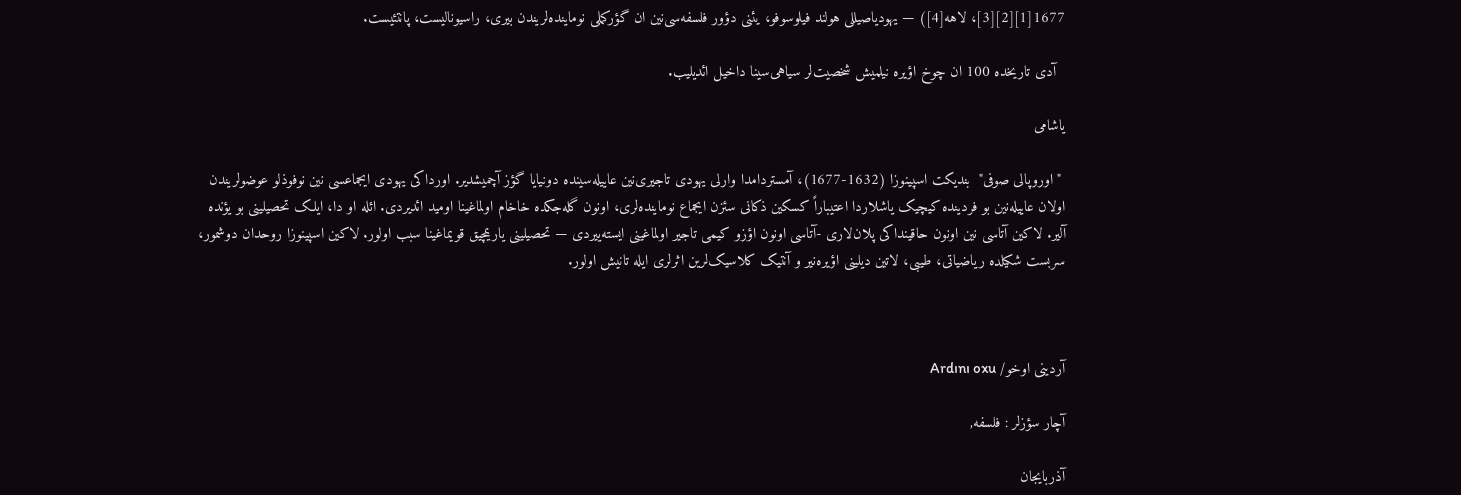1677[1][2][3]، لاهه[4]) — یهودیاصیللی هولند فیلوسوفو، یئنی دؤور فلسفه‌سی‌نین ان گؤرکملی نوماینده‌لریندن بیری، راسیونالیست، پانتئیست.

  آدی تاریخده 100 ان چوخ اؤیره نیلمیش شخصیت‌لر سیاهی‌سینا داخیل ائدیلیب.

یاشامی

 "اوروپالی صوفی‌"  بندیکت اسپینوزا (1632-1677)، آمستردامدا وارلی یهودی تاجیری‌نین عاییله‌سینده دونیایا گؤز آچمیشدیر. اورداکی یهودی ایجماعسی نین نوفوذلو عوضولریندن اولان عاییله‌نین بو فردینده کیچیک یاشلاردا اعتیباراً کسکین ذکانی سئزن ایجماع نوماینده‌لری، اونون گله‌جکده خاخام اولماغینا اومید ائدیردی. ائله او دا، ایلک تحصیلینی بو یؤنده آلیر. لاکین آتاسی نین اونون حاقینداکی پلان‌لاری -آتاسی اونون اؤزو کیمی تاجیر اولماغینی ایسته‌ییردی — تحصیلینی یاریمچیق قویماغینا سبب اولور. لاکین اسپینوزا روحدان دوشمور، سربست شکیلده ریاضیاتی، طیبی، لاتین دیلینی اؤیره‌نیر و آنتیک کلاسیک‌لرین اثرلری ایله تانیش اولور.



آردینی اوخو/ Ardını oxu

آچار سؤزلر : فلسفه,

آذربایجان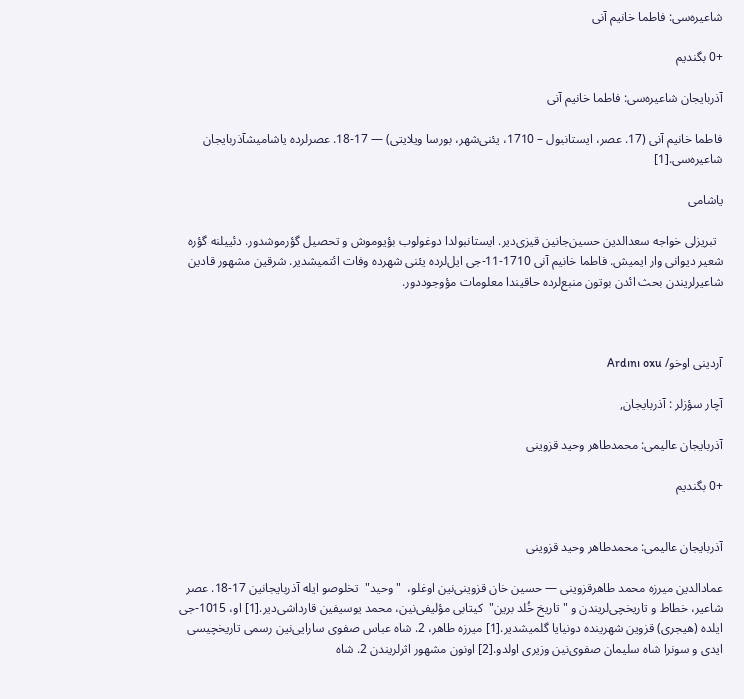شاعیره‌سی: فاطما خانیم آنی

+0 بگندیم

آذربایجان شاعیره‌سی: فاطما خانیم آنی

فاطما خانیم آنی (17. عصر، ایستانبول – 1710، یئنی‌شهر، بورسا ویلایتی) — 17-18. عصرلرده یاشامیشآذربایجان شاعیره‌سی.[1]

یاشامی

  تبریزلی خواجه سعدالدین حسین‌جانین قیزی‌دیر. ایستانبولدا دوغولوب بؤیوموش و تحصیل گؤرموشدور. دئییلنه گؤره شعیر دیوانی وار ایمیش. فاطما خانیم آنی 1710-11-جی ایل‌لرده یئنی شهرده وفات ائتمیشدیر. شرقین مشهور قادین شاعیرلریندن بحث ائدن بوتون منبع‌لرده حاقیندا معلومات مؤوجوددور.



آردینی اوخو/ Ardını oxu

آچار سؤزلر : آذربایجان,

آذربایجان عالیمی: محمدطاهر وحید قزوینی

+0 بگندیم


آذربایجان عالیمی: محمدطاهر وحید قزوینی

عمادالدین میرزه محمد طاهرقزوینی — حسین خان قزوینی‌نین اوغلو،  "وحید"  تخلوصو ایله آذربایجانین 17-18. عصر شاعیر، خطاط و تاریخچی‌لریندن و "تاریخ خُلد برین"  کیتابی مؤلیفی‌نین، محمد یوسیفین قارداشی‌د‌یر.[1] او، 1015-جی ایلده (هیجری) قزوین شهرینده دونیایا گلمیشدیر.[1] میرزه طاهر، 2. شاه عباس صفوی سارایی‌نین رسمی تاریخچیسی ایدی و سونرا شاه سلیمان صفوی‌نین وزیری اولدو.[2] اونون مشهور اثرلریندن 2. شاه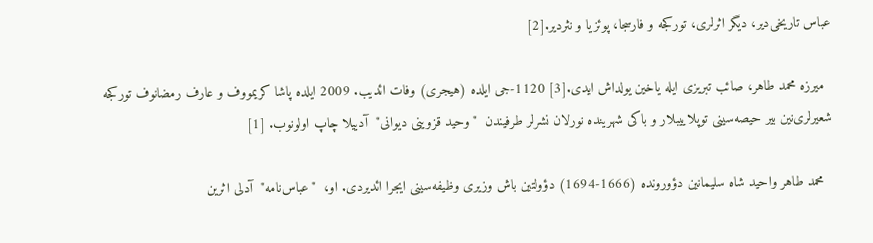عباس تاریخی‌دیر، دیگر اثرلری، تورکجه و فارسجا، پوئزیا و نثردیر.[2]

  میرزه محمد طاهر، صائب تبریزی ایله یاخین یولداش ایدی.[3] 1120-جی ایلده (هیجری) وفات ائدیب. 2009 ایلده پاشا کریمووف و عارف رمضانوف تورکجه شعیرلری‌نین بیر حیصه‌سینی توپلاییبلار و باکی شهرینده نورلان نشرلر طرفیندن  "وحید قزوینی دیوانی"  آدییلا چاپ اولونوب. [1]

  محمد طاهر واحید شاه سلیمانین دؤورونده (1666-1694) دؤولتین باش وزیری وظیفه‌سینی ایجرا ائدیردی. او،  "عباس‌نامه"  آدلی اثرین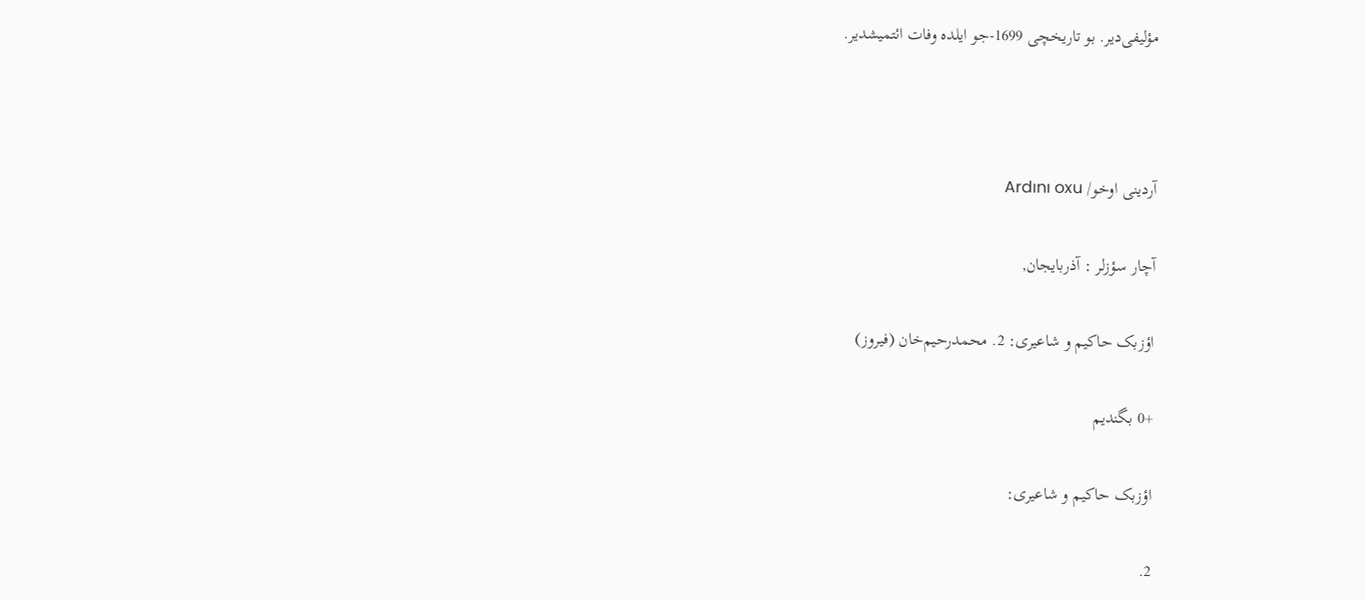مؤلیفی‌دیر. بو تاریخچی 1699-جو ایلده وفات ائتمیشدیر.



آردینی اوخو/ Ardını oxu

آچار سؤزلر : آذربایجان,

اؤزبک حاکیم و شاعیری: 2. محمدرحیم‌خان (فیروز)

+0 بگندیم

اؤزبک حاکیم و شاعیری:

2.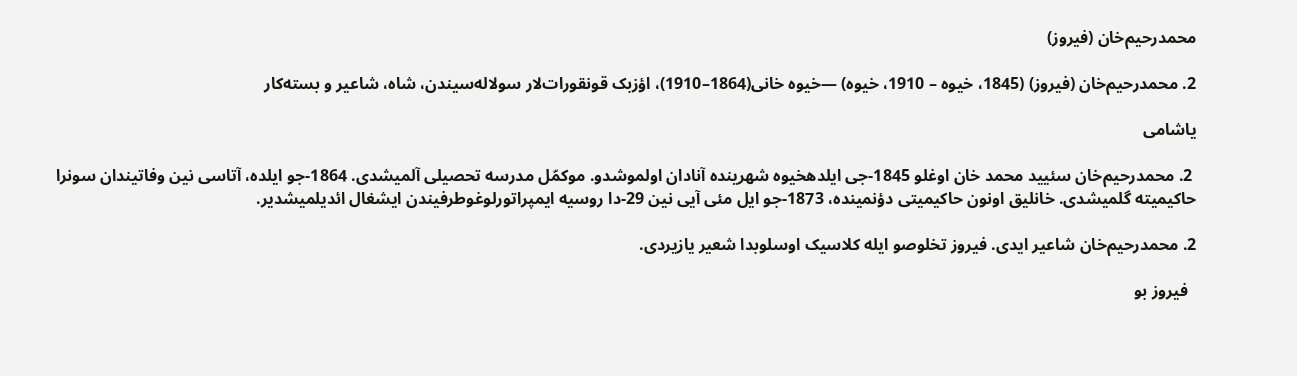محمدرحیم‌خان (فیروز)

2. محمدرحیم‌خان (فیروز) (1845، خیوه – 1910، خیوه) —خیوه خانی(1864–1910)، اؤزبک قونقورات‌لار سولاله‌سیندن، شاه، شاعیر و بسته‌کار

یاشامی

 2. محمدرحیم‌خان سئیید محمد خان اوغلو 1845-جی ایلدهخیوه شهرینده آنادان اولموشدو. موکمّل مدرسه تحصیلی آلمیشدی. 1864-جو ایلده، آتاسی نین وفاتیندان سونرا حاکیمیته گلمیشدی. خانلیق اونون حاکیمیتی دؤنمینده، 1873-جو ایل مئی آیی نین 29-دا روسیه ایمپراتورلوغوطرفیندن ایشغال ائدیلمیشدیر.

2. محمدرحیم‌خان شاعیر ایدی. فیروز تخلوصو ایله کلاسیک اوسلوبدا شعیر یازیردی.

  فیروز بو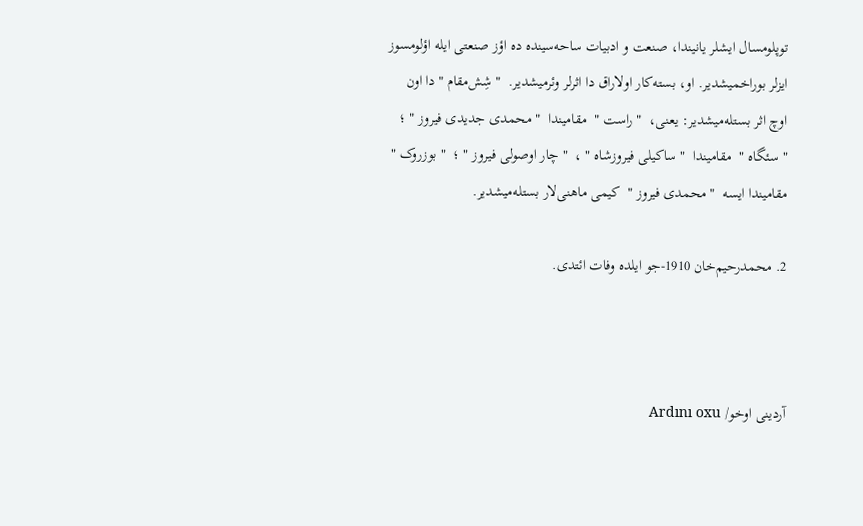توپلومسال ایشلر یانیندا، صنعت و ادبیات ساحه‌سینده ده اؤز صنعتی ایله اؤلومسوز ایزلر بوراخمیشدیر. او، بسته‌کار اولاراق دا اثرلر وئرمیشدیر.  " شِش‌مقام " دا اون اوچ اثر بستله‌میشدیر: یعنی،  " راست "  مقامیندا  " محمدی جدیدی فیروز " ؛  " سئگاه "  مقامیندا  " ساکیلی فیروزشاه " ،  " چار اوصولی فیروز " ؛  " بوزروک "  مقامیندا ایسه  " محمدی فیروز "  کیمی ماهنی‌لار بستله‌میشدیر.

2. محمدرحیم‌خان 1910-جو ایلده وفات ائتدی.



آردینی اوخو/ Ardını oxu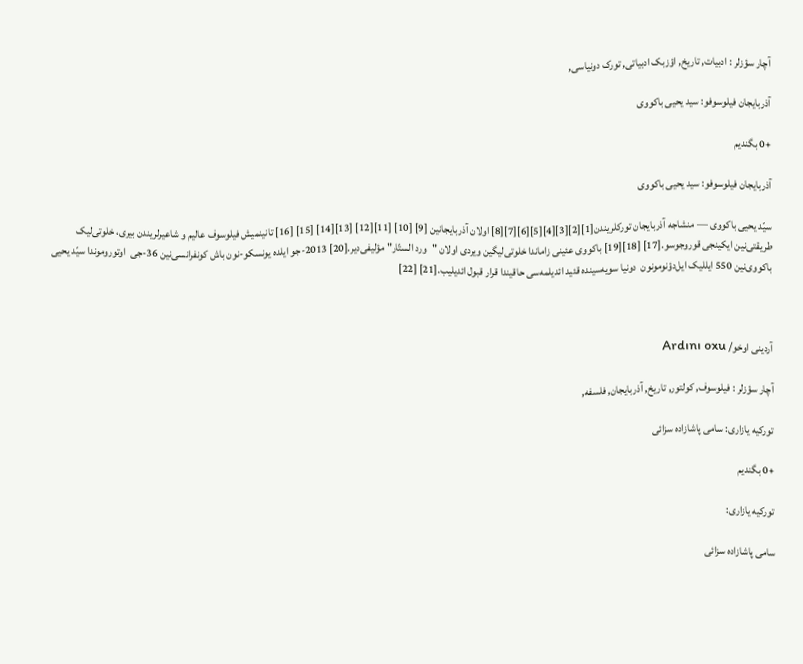آچار سؤزلر : ادبیات, تاریخ, اؤزبک ادبیاتی, تورک دونیاسی,

آذربایجان فیلوسوفو: سید یحیی باکووی

+0 بگندیم

آذربایجان فیلوسوفو: سید یحیی باکووی

سیّد یحیی باکووی — منشاجه آذربایجان تورکلریندن[1][2][3][4][5][6][7][8] اولان آذربایجانین [9] [10] [11][12] [13][14] [15] [16] تانینمیش فیلوسوف عالیم و شاعیرلریندن بیری، خلوتی‌‌لیک طریقتی‌نین ایکینجی قوروجوسو.[17] [18][19] باکووی عئینی زاماندا خلوتی‌‌لیگین ویردی اولان "ورد الستّار" مؤلیفی‌دیر.[20] 2013-جو ایلده یونسکو-نون باش کونفرانسی‌نین 36-جی  اوتوروموندا سیّد یحیی باکووی‌نین 550 ایللیک ایل‌دؤنومونون  دونیا سویه‌سینده قئید ائدیلمه‌سی حاقیندا قرار قبول ائدیلیب.[21] [22]



آردینی اوخو/ Ardını oxu

آچار سؤزلر : فیلوسوف, کولتور, تاریخ, آذربایجان, فلسفه,

تورکیه یازاری: سامی پاشازاده سزائی

+0 بگندیم

تورکیه یازاری:

سامی پاشازاده سزائی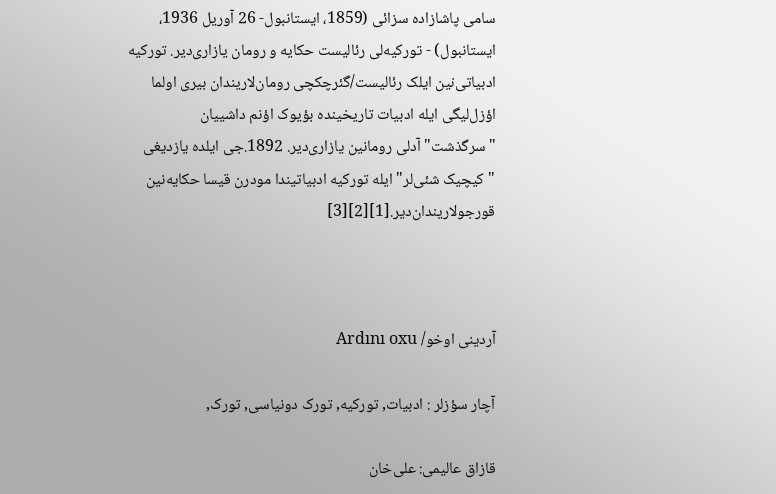سامی پاشازاده سزائی (1859، ایستانبول- 26 آوریل 1936، ایستانبول) - تورکیه‌لی رئالیست حکایه‌ و رومان یازاری‌دیر. تورکیه ادبیاتی‌نین ایلک رئالیست/گئرچکچی رومان‌لاریندان بیری اولما اؤزل‌لیگی ایله ادبیات تاریخینده بؤیوک اؤنم داشییان "سرگذشت" آدلی رومانین یازاری‌دیر. 1892.جی ایلده یازدیغی "کیچیک شئی‌لر" ایله تورکیه ادبیاتیندا مودرن قیسا حکایه‌نین قورجولاریندان‌دیر.[1][2][3]



آردینی اوخو/ Ardını oxu

آچار سؤزلر : ادبیات, تورکیه, تورک دونیاسی, تورک,

قازاق عالیمی: علی‌خان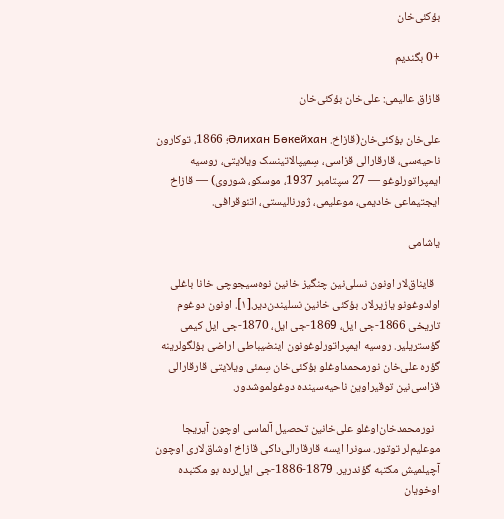بؤکئی‌خان

+0 بگندیم

قازاق عالیمی: علی‌خان بؤکئی‌خان

علی‌خان بؤکئی‌خان(قازاخ. Әлихан Бөкейхан؛ 1866، توکارون ناحیه‌سی، قارقارالی قزاسی، سِمیپالاتینسک ویلایتی، روسیه‌ ایمپراتورلوغو — 27 سپتامبر 1937، موسکو، شوروی) — قازاخ ایجتیماعی خادیمی، موعلیمی، ژورنالیستی، اتنوقرافی.

یاشامی

  قایناق‌لار اونون نسلی‌نین چنگیز خانین نوه‌سیجوچی خانا باغلی اولدوغونو یازیرلار. بؤکئی خانین نسلیندن‌دیر.[۱]. اونون دوغوم تاریخی 1866-جی ایل، 1869-جی ایل، 1870-جی ایل کیمی گؤستریلیر. روسیه ایمپراتورلوغونون اینضیباطی اراضی بؤلگولرینه گؤره علی‌خان نورمحمداوغلو بؤکئی‌خان سِمئی ویلایتی قارقارالی قزاسی‌نین توقیراوین ناحیه‌سینده دوغولموشدور.

  نورمحمد‌خان‌اوغلو علی‌خانین تحصیل آلماسی اوچون آیریجا موعلیم‌لر توتور. سونرا ایسه قارقارالی‌داکی قازاخ اوشاق‌لاری اوچون آچیلمیش مکتبه گؤندریر. 1879-1886-جی ایل‌لرده بو مکتبده اوخویان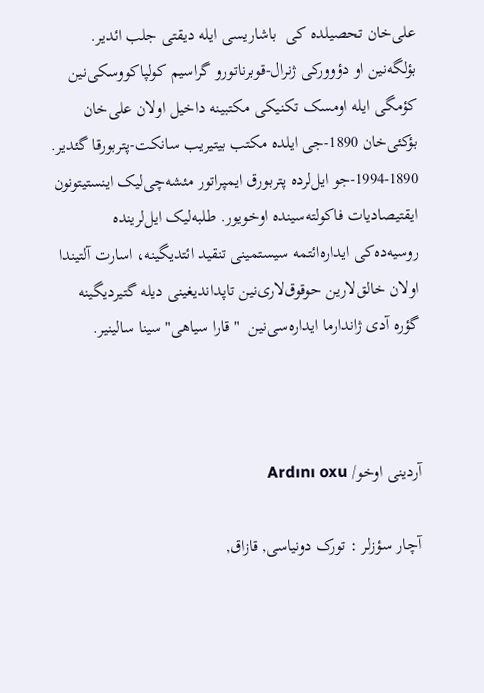علی‌خان تحصیلده کی  باشاریسی ایله دیقتی جلب ائدیر. بؤلگه‌نین او دؤوورکی ژنرال-قوبرناتورو گراسیم کولپاکووسکی‌نین کؤمگی ایله اومسک تکنیکی مکتبینه داخیل اولان علی‌خان بؤکئی‌خان 1890-جی ایلده مکتب بیتیریب سانکت-پتربورقا گئدیر. 1890-1994-جو ایل‌لرده پتربورق ایمپراتور مئشه‌چی‌لیک اینستیتونون ایقتیصادیات فاکولته‌سینده اوخویور. طلبه‌لیک ایل‌لرینده روسیه‌ده‌کی ایداره‌ائتمه سیستمینی تنقید ائتدیگینه، اسارت آلتیندا اولان خالق‌لارین حوقوق‌لاری‌نین تاپداندیغینی دیله گتیردیگینه گؤره آدی ژاندارما ایداره‌سی‌نین  "قارا سیاهی‌"سینا سالینیر.



آردینی اوخو/ Ardını oxu

آچار سؤزلر : تورک دونیاسی, قازاق,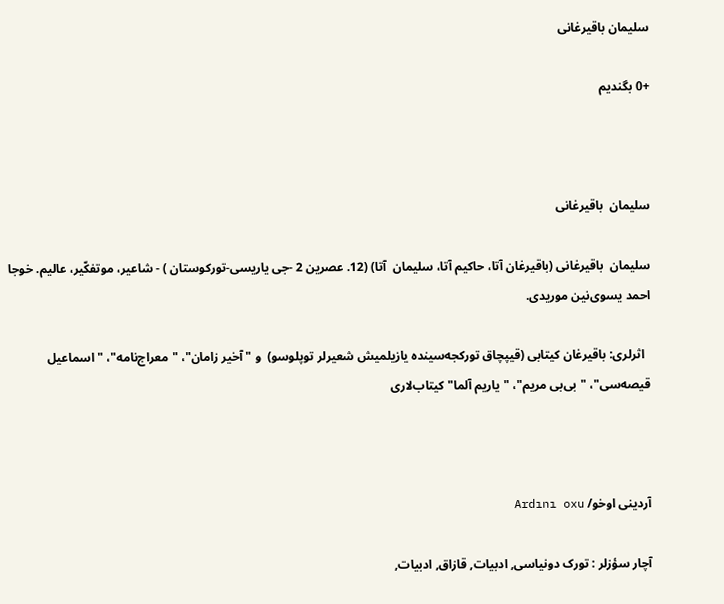سلیمان باقیرغانی

+0 بگندیم



سلیمان  باقیرغانی

سلیمان  باقیرغانی (باقیرغان آتا، حاکیم آتا، سلیمان  آتا) (12. عصرین 2 -جی یاریسی-تورکوستان ) - شاعیر، موتفکّیر، عالیم. خوجا احمد یسوی‌نین موریدی.

  اثرلری: باقیرغان کیتابی (قیپچاق تورکجه‌سینده یازیلمیش شعیرلر توپلوسو)  و "آخیر زامان"، "معراج‌نامه"، "اسماعیل قیصه‌سی"، "بی‌بی مریم"، "یاریم آلما" کیتاب‌لاری



آردینی اوخو/ Ardını oxu

آچار سؤزلر : تورک دونیاسی, ادبیات, قازاق, ادبیات,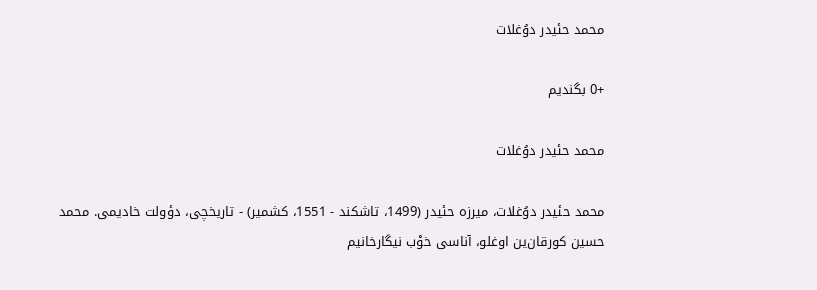محمد حئیدر دوُغلات‌

+0 بگندیم

محمد حئیدر دوُغلات‌

محمد حئیدر دوُغلات، میرزه حئیدر (1499، تاشکند - 1551، کشمیر) - تاریخچی، دؤولت خادیمی. محمد حسین کور‌قان‌ین اوغلو، آناسی خوْب نیگارخانیم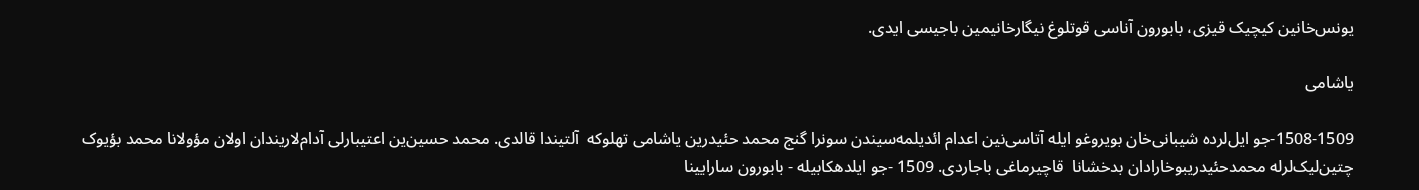یونس‌خانین کیچیک قیزی، بابورون آناسی قوتلوغ نیگارخانیمین باجیسی ایدی.

یاشامی

1508-1509-جو ایل‌لرده شیبانی‌خان بویروغو ایله آتاسی‌نین اعدام ائدیلمه‌سیندن سونرا گنج محمد حئیدرین یاشامی تهلوکه  آلتیندا قالدی. محمد حسین‌ین اعتیبارلی آدام‌لاریندان اولان مؤولانا محمد بؤیوک چتین‌لیک‌لرله محمدحئیدریبوخارادان بدخشانا  قاچیرماغی باجاردی. 1509 -جو ایلدهکابیله - بابورون سارایینا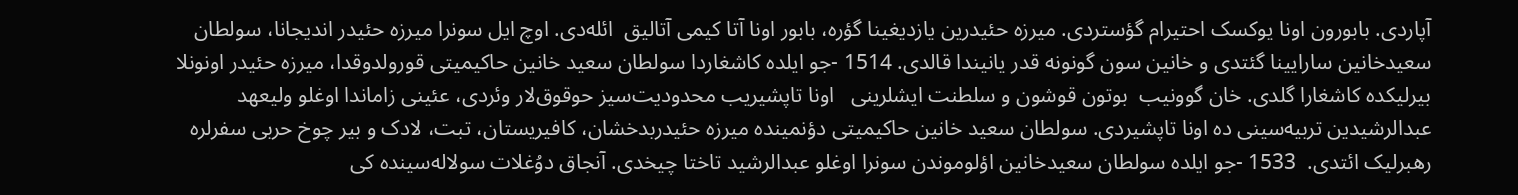آپاردی. بابورون اونا یوکسک احتیرام گؤستردی. میرزه حئیدرین یازدیغینا گؤره، بابور اونا آتا کیمی آتالیق  ائله‌دی. اوچ ایل سونرا میرزه حئیدر اندیجانا، سولطان سعیدخانین سارایینا گئتدی و خانین سون گونونه قدر یانیندا قالدی. 1514 -جو ایلده کاشغاردا سولطان سعید خانین حاکیمیتی قورولدوقدا، میرزه حئیدر اونونلا بیرلیکده کاشغارا گلدی. خان گوونیب  بوتون قوشون و سلطنت ایشلرینی   اونا تاپشیریب محدودیت‌سیز حوقوق‌لار وئردی، عئینی زاماندا اوغلو ولیعهد عبدالرشیدین تربیه‌سینی ده اونا تاپشیردی. سولطان سعید خانین حاکیمیتی دؤنمینده میرزه حئیدربدخشان، کافیریستان، تبت، لادک و بیر چوخ حربی سفرلره رهبرلیک ائتدی.  1533 -جو ایلده سولطان سعیدخانین اؤلوموندن سونرا اوغلو عبدالرشید تاختا چیخدی. آنجاق دوُغلات سولاله‌سینده کی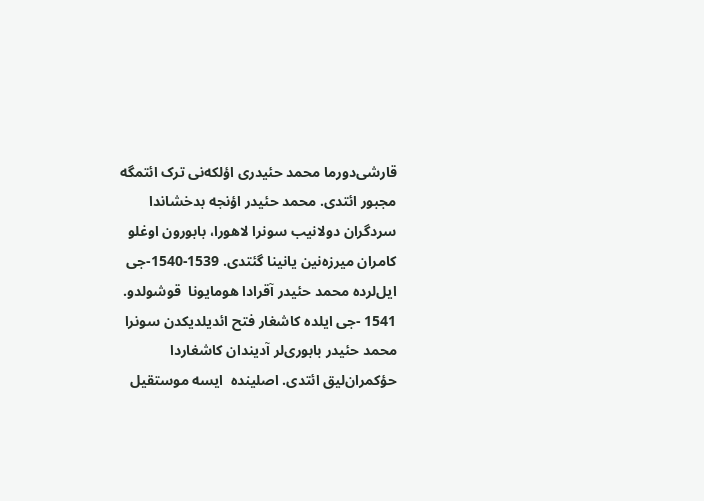قارشی‌دورما محمد حئیدری اؤلکه‌نی ترک ائتمگه مجبور ائتدی. محمد حئیدر اؤنجه بدخشاندا سردگران دولانیب سونرا لاهورا، بابورون اوغلو کامران میرزه‌نین یانینا گئتدی. 1539-1540-جی ایل‌لرده محمد حئیدر آقرادا هومایونا  قوشولدو. 1541 -جی ایلده کاشغار فتح ائدیلدیکدن سونرا محمد حئیدر بابوری‌لر آدیندان کاشغاردا حؤکمران‌لیق ائتدی. اصلینده  ایسه موستقیل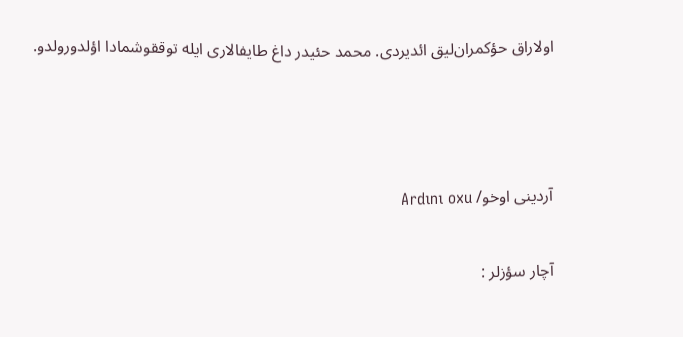اولاراق حؤکمران‌لیق ائدیردی. محمد حئیدر داغ طایفالاری ایله توققوشمادا اؤلدورولدو.



آردینی اوخو/ Ardını oxu

آچار سؤزلر :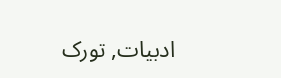ادبیات, تورک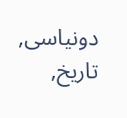دونیاسی, تاریخ,